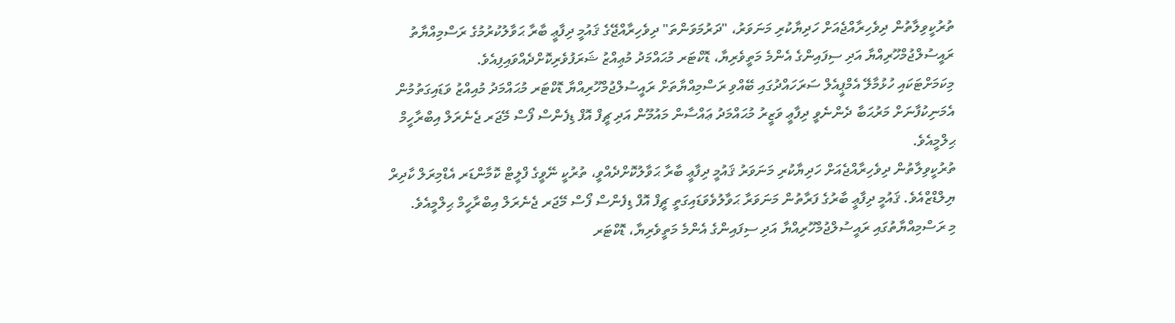ތުރުކީވިލާތުން ދިވެހިރާއްޖެއަށް ހަދިޔާކުރި މަނަވަރު، "ދަރުމަވަންތަ" ދިވެހިރާއްޖޭގެ ޤައުމީ ދިފާޢީ ބާރާ ޙަވާލުކުރުމުގެ ރަސްމިއްޔާތު ރައީސުލްޖުމްހޫރިއްޔާ އަދި ސިފައިންގެ އެންމެ މަތީވެރިޔާ، ޑޮކްޓަރ މުޙައްމަދު މުޢިއްޒު ޝަރަފުވެރިކޮށްދެއްވައިފިއެވެ.
މިކަމަށްޓަކައި ހުޅުމާލޭ އެމްޕީއެލް ސަރަހައްދުގައި ބޭއްވި ރަސްމިއްޔާތަށް ރައީސުލްޖުމްހޫރިއްޔާ ޑޮކްޓަރ މުޙައްމަދު މުއިއްޒު ވަޑައިގަތުމުން އެމަނިކުފާނަށް މަރުޙަބާ ދެންނެވީ ދިފާޢީ ވަޒީރު މުޙައްމަދު ޢައްސާން މައުމޫން އަދި ޗީފް އޮފް ޑިފެންސް ފޯސް މޭޖަރ ޖެނެރަލް އިބްރާހީމް ޙިލްމީއެވެ.
ތުރުކީވިލާތުން ދިވެހިރާއްޖެއަށް ހަދިޔާކުރި މަނަވަރު ޤައުމީ ދިފާޢީ ބާރާ ޙަވާލުކޮށްދެއްވީ، ތުރުކީ ނޭވީގެ ފްލީޓް ކޮމާންޑަރ އެޑްމިރަލް ކާދިރް ޔިލްޑްޒްއެވެ. ޤައުމީ ދިފާޢީ ބާރުގެ ފަރާތުން މަނަވަރާ ޙަވާލުވެވަޑައިގަތީ ޗީފް އޮފް ޑިފެންސް ފޯސް މޭޖަރ ޖެނެރަލް އިބްރާހީމް ޙިލްމީއެވެ.
މި ރަސްމިއްޔާތުގައި ރައީސުލްޖުމްހޫރިއްޔާ އަދި ސިފައިންގެ އެންމެ މަތީވެރިޔާ، ޑޮކްޓަރ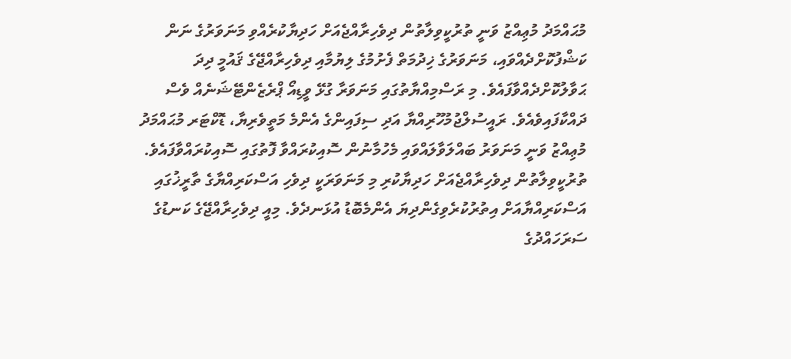މުޙައްމަދު މުޢިއްޒު ވަނީ ތުރުކީވިލާތުން ދިވެހިރާއްޖެއަށް ހަދިޔާކުރެއްވި މަނަވަރުގެ ނަން ކަޝްފުކޮށްދެއްވައި، މަނަވަރުގެ ޚިދުމަތް ފެށުމުގެ ލިޔުމާއި ދިވެހިރާއްޖޭގެ ޤައުމީ ދިދަ ޙަވާލުކޮށްދެއްވާފައެވެ. މި ރަސްމިއްޔާތުގައި މަނަވަރާ ގުޅޭ ވީޑިއޯ ޕްރެޒެންޓޭޝަނެއް ވެސް ދައްކާފައިވެއެވެ. ރައީސުލްޖުމުހޫރިއްޔާ އަދި ސިފައިންގެ އެންމެ މަތީވެރިޔާ، ޑޮކްޓަރ މުޙައްމަދު މުޢިއްޒު ވަނީ މަނަވަރު ބައްލަވާލައްވައި މެހުމާނުން ސޮއިކުރައްވާ ފޮތުގައި ސޮއިކުރައްވާފައެވެ.
ތުރުކީވިލާތުން ދިވެހިރާއްޖެއަށް ހަދިޔާކުރި މި މަނަވަރަކީ ދިވެހި އަސްކަރިއްޔާގެ ތާރީޚުގައި އަސްކަރިއްޔާއަށް އިތުރުކުރެވިގެންދިޔަ އެންމެބޮޑު އުޅަނދެވެ. މިއީ ދިވެހިރާއްޖޭގެ ކަނޑުގެ ސަރަހައްދުގެ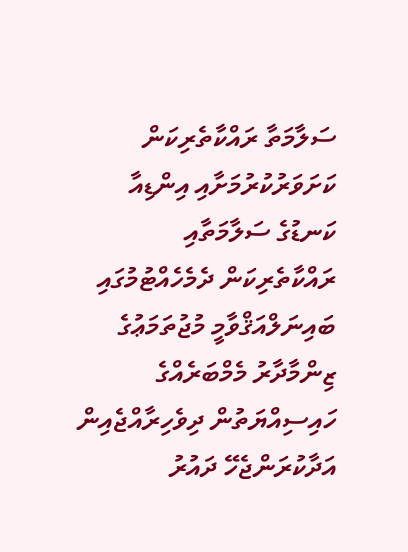ސަލާމަތާ ރައްކާތެރިކަން ކަށަވަރުކުރުމަށާއި އިންޑިއާ ކަނޑުގެ ސަލާމަތާއި ރައްކާތެރިކަން ދެމެހެއްޓުމުގައި ބައިނަލްއަޤްވާމީ މުޖުތަމަޢުގެ ޒިންމާދާރު މެމްބަރެއްގެ ހައިސިއްޔަތުން ދިވެހިރާއްޖެއިން އަދާކުރަންޖެހޭ ދައުރު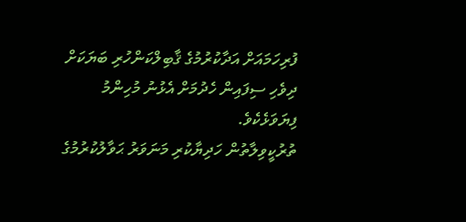ފުރިހަމައަށް އަދާކުރުމުގެ ޤާބިލްކަންހުރި ބަޔަކަށް ދިވެހި ސިފައިން ހެދުމަށް އެޅުނު މުހިންމު ފިޔަވަޅެކެވެ.
ތުރުކީވިލާތުން ހަދިޔާކުރި މަނަވަރު ޙަވާލުކުރުމުގެ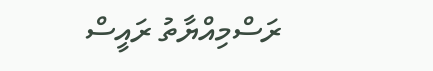ރަސްމިއްޔާތު ރައީސް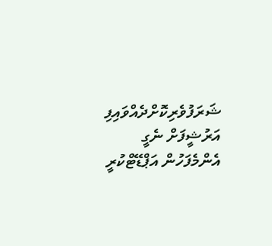ޝަރަފުވެރިކޮށްދެއްވައިފި
އަރުޝީފަށް ނެގީ
އެންމެފަހުން އަޕްޑޭޓްކުރީ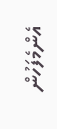އެންމެފަހުން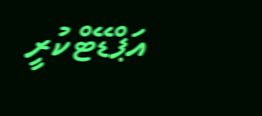އަޕްޑޭޓްކުރީ